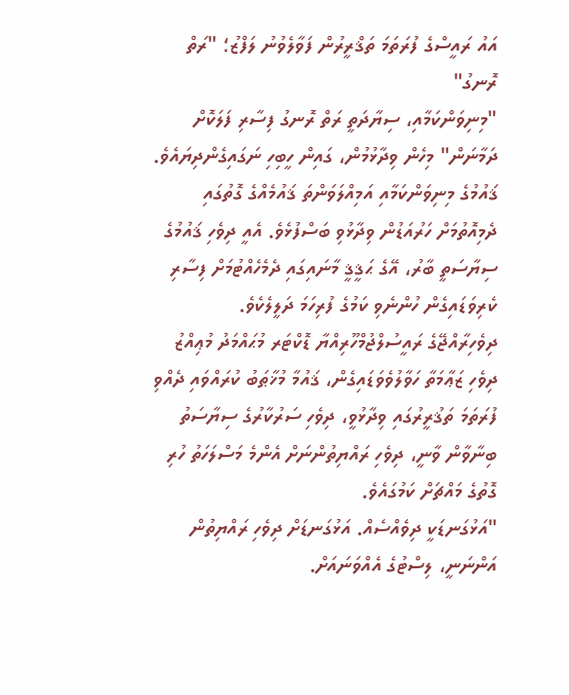އައު ރައީސްގެ ފުރަތަމަ ތަޤްރީރުން ފަވާލެވުނު ލަފްޒު؛ "ރަތް ރޮނގު"
"މިނިވަންކަމާއި، ސިޔާދަތީ ރަތް ރޮނގު ފިސާރި ފަލަކޮށް ދަމާނަން" މިހެން ވިދާޅުމުން، ގައިން ހީބިހި ނަގައިގެންދިޔައެވެ. ޤައުމުގެ މިނިވަންކަމާއި އަމިއްލަވަންތަ ޤައުމެއްގެ ގޮތުގައި ދެމިއޮތުމަށް ހަރުއަޑުން ވިދާޅުވި ބަސްފުޅެވެ. އެއީ ދިވެހި ޤައުމުގެ ސިޔާސަތީ ބާރު، އޭގެ ޙަޤީޤީ މާނައިގައި ދެމެހެއްޓުމަށް ފިސާރި ކެރިވަޑައިގެން ހުންނެވި ކަމުގެ ފުރިހަމަ ދަލީލެކެވެ.
ދިވެހިރާއްޖޭގެ ރައީސުލްޖުމްހޫރިއްޔާ ޑޮކްޓަރ މުޙައްމަދު މުޢިއްޒު ދިވެހި ޒަޢާމަތާ ހަވާލުވެވަޑައިގެން، ޤައުމާ މުޚާޠަބު ކުރައްވައި ދެއްވި ފުރަތަމަ ތަޤުރީރުގައި ވިދާޅުވީ، ދިވެހި ސަރުކާރުގެ ސިޔާސަތު ބިނާވާން ވާނީ، ދިވެހި ރައްޔިތުންނަށް އެންމެ މަސްލަހަތު ހުރި ގޮތުގެ މައްޗަށް ކަމުގައެވެ.
"އަޅުގަނޑަކީ ދިވެއްސެއް. އަޅުގަނޑަށް ދިވެހި ރައްޔިތުން އަންނަނީ، ލިސްޓުގެ އެއްވަނައަށް.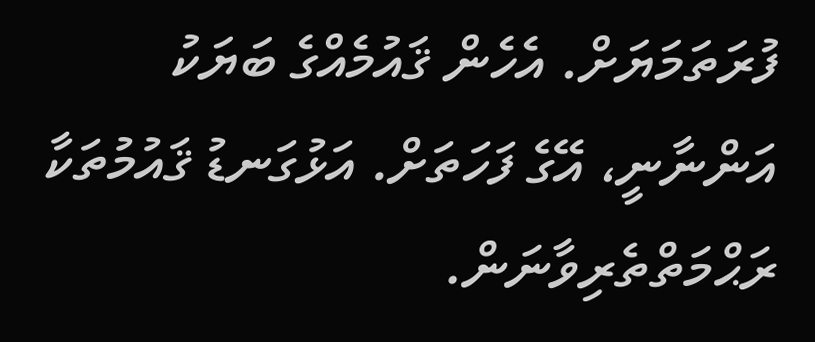ފުރަތަމަޔަށް. އެހެން ޤައުމެއްގެ ބަޔަކު އަންނާނީ، އޭގެ ފަހަތަށް. އަޅުގަނޑު ޤައުމުތަކާ ރަޙްމަތްތެރިވާނަން.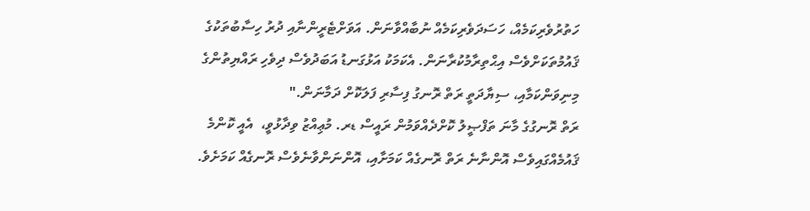ހަތުރުވެރިކަމެއް، ހަސަދަވެރިކަމެއް ނުބާއްވާނަން. އަވަށްޓެރީންނާއި ދުރު ހިސާބުތަކުގެ ޤައުމުތަކަށްވެސް އިޙްތިރާމުކުރާނަން. އެކަމަކު އަޅުގަނޑު އަބަދުވެސް ދިވެހި ރައްޔިތުންގެ މިނިވަންކަމާއި، ސިޔާދަތީ ރަތް ރޮނގު ފިސާރި ފަލަކޮށް ދަމާނަން."
ރަތް ރޮނގުގެ މާނަ ތަފްޞީލު ކޮށްދެއްވަމުން ރައީސް ޑރ. މުޢިއްޒު ވިދާޅުވީ،  އެއީ ކޮންމެ ޤައުމެއްގައިވެސް އޮންނާނެ ރަތް ރޮނގެއް ކަމަށާއި، އޮންނަންވާނެވެސް ރޮނގެއް ކަމަށެވެ.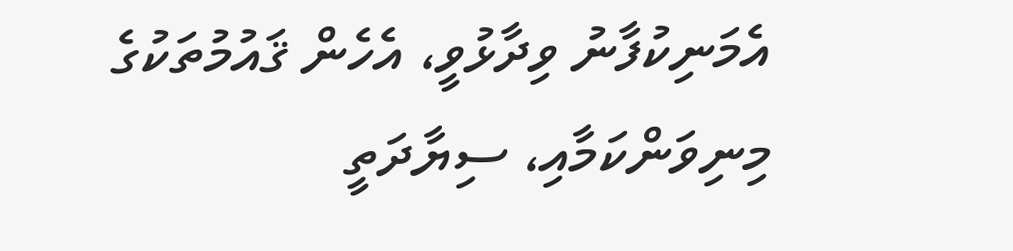އެމަނިކުފާނު ވިދާޅުވީ، އެހެން ޤައުމުތަކުގެ މިނިވަންކަމާއި، ސިޔާދަތީ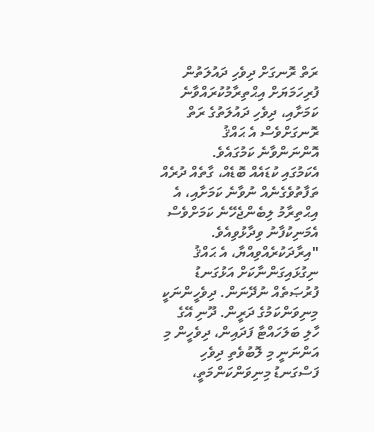ރަތް ރޮނގަށް ދިވެހި ދައުލަތުން ފުރިހަމަޔަށް އިޙްތިރާމުކުރައްވާނެ ކަމަށާއި، ދިވެހި ދައުލަތުގެ ރަތް ރޮނގަށްވެސް އެ ޙައްޤު އޮންނަންވާނެ ކަމުގައެވެ.
އެކަމުގައި ކުޑައެއް ބޮޑެއް، ގާތެއް ދުރެއް ތަފާތުވެގެނެއް ނުވާނެ ކަމަށާއި، އެ އިޙްތިރާމު ލިބެންޖެހޭނެ ކަމަށްވެސް އެމަނިކުފާނު ވިދާޅުވިއެވެ.
"އިރާދަކުރެއްވިއްޔާ، އެ ޙައްޤު ނިގުޅައިގަންނާކަށް އަޅުގަނޑު ފުރުޞަތެއް ނުދޭނަން. ދިވެހީންނަކީ މިނިވަންކަމުގެ ދަރީން. ދޫނި އޭގެ ހާލި ބަލަހައްޓާ ފަދައިން، ދިވެހީން މި އަންނަނީ މި ލޮބުވެތި ދިވެހި ފަސްގަނޑު މިނިވަންކަންމަތީ،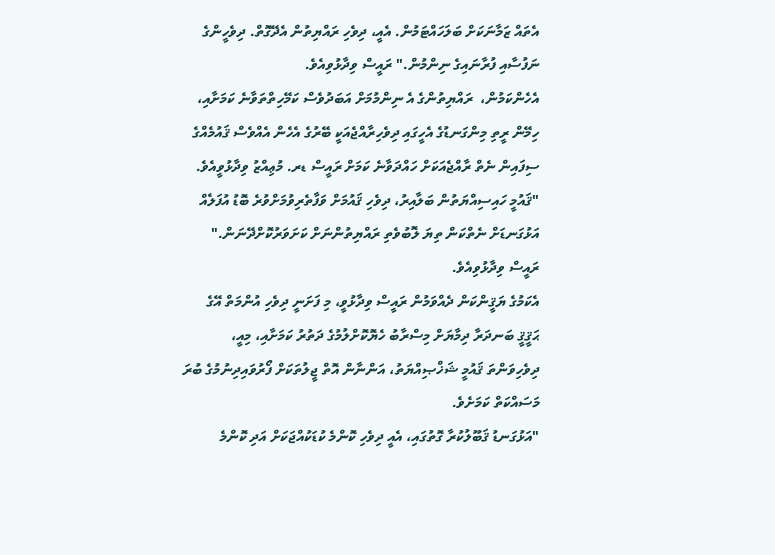އެތައް ޒަމާނަކަށް ބަލަހައްޓަމުން. އެއީ، ދިވެހި ރައްޔިތުން އެދޭގޮތް. ދިވެހީންގެ ނަފުސާއި ފުރާނައިގެ ނިންމުން." ރައީސް ވިދާޅުވިއެވެ.
އެހެންކަމުން،  ރައްޔިތުންގެ އެ ނިންމުމަށް އަބަދުވެސް ކަމޭހިތްތަވާނެ ކަމަށާއި، ހިމޭން ރީތި މިންގަނޑުގެ އެހީގައި ދިވެހިރާއްޖެއަކީ ބޭރުގެ އެހެން އެއްވެސް ޤައުމެއްގެ ސިފައިން ނެތް ރާއްޖެއަކަށް ހައްދަވާނެ ކަމަށް ރައީސް ޑރ. މުޢިއްޒު ވިދާޅުވީއެވެ.
"ޤައުމީ ހައިސިއްޔަތުން ބަލާއިރު، ދިވެހި ޤައުމަށް ވަފާތެރިވުމަށްވުރެ ބޮޑު އުފަލެއް އަޅުގަނޑަށް ނެތްކަން ތިޔަ ލޮބުވެތި ރައްޔިތުންނަށް ކަށަވަރުކޮށްދޭނަން." ރައީސް ވިދާޅުވިއެވެ.
އެކަމުގެ ޔަޤީންކަން ދެއްވަމުން ރައީސް ވިދާޅުވީ، މި ފަށަނީ ދިވެހި އުންމަތް އޭގެ ޙަޤީޤީ ބަނދަރާ ދިމާޔަށް މިސްރާބު ހެޔޮކޮށްލުމުގެ ދަތުރު ކަމަށާއި، މިއީ، ދިވެހިވަންތަ ޤައުމީ ޝަޚްޞިއްޔަތު، އަންނާން އޮތް ޖީލުތަކަށް ފޯރުވައިދިނުމުގެ ބުރަ މަސައްކަތް ކަމަށެވެ.
"އަޅުގަނޑު ޤަބޫލުކުރާ ގޮތުގައި، އެއީ ދިވެހި ކޮންމެ ކުޑަކުއްޖަކަށް އަދި ކޮންމެ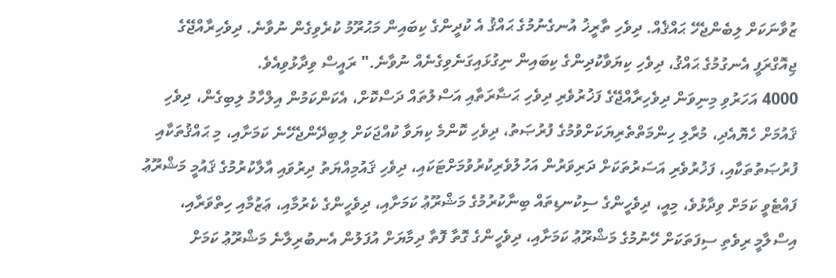ޒުވާނަކަށް ލިބެންޖެހޭ ޙައްޤެއް. ދިވެހި ތާރީޚު އުނގެނުމުގެ ޙައްޤު އެ ކުދީންގެ ކިބައިން މަޙުރޫމު ކުރެވިގެން ނުވާނެ. ދިވެހިރާއްޖޭގެ ޖިއޮގްރަފީ އެނގުމުގެ ޙައްޤު، ދިވެހި ކިޔަވާކުދިންގެ ކިބައިން ނިގުޅައިގަނެވިގެނެއް ނުވާނެ." ރައީސް ވިދާޅުވިއެވެ.
4000 އަހަރުވި މިނިވަން ދިވެހިރާއްޖޭގެ ފަޚުރުވެރި ދިވެހި ޙަޟާރަތާއި އަސްލުތައް ދަސްކޮށް، އެކަންކަމުން އިލްހާމު ލިބިގެން، ދިވެހި ޤައުމަށް ހެޔޮއެދި، މުރާލި ހިންމަތްތެރިޔަކަށްވުމުގެ ފުރުޞަތު، ދިވެހި ކޮންމެ ކިޔަވާ ކުއްޖަކަށް ލިބިދޭންޖެހޭނެ ކަމަށާއި، މި ޙައްޤުތަކާއި ފުރުޞަތުތަކާއި، ފަޚުރުވެރި އަސަރުތަކަށް ދަރިވަރުން އަހުލުވެރިކުރުވުމަށްޓަކައި، ދިވެހި ޤައުމިއްޔަތު ދިރުވައި އާލާކުރުމުގެ ޤައުމީ މަޝްރޫޢު ފައްޓެވީ ކަމަށް ވިދާޅުވެ، މިއީ، ދިވެހީންގެ ސިކުނޑިތައް ބިނާކުރުމުގެ މަޝްރޫޢު ކަމަށާއި، ދިވެހީންގެ ކެރުމާއި، ޢަޒުމާއި ހިތްވަރާއި، އިސްލާމީ ރިވެތި ސިފަތަކަށް ހޭނުމުގެ މަޝްރޫޢު ކަމަށާއި، ދިވެހީންގެ ގޮތާ ފޮތާ ދިމާޔަށް އުފަލުން އެނބުރިލާނެ މަޝްރޫޢު ކަމަށް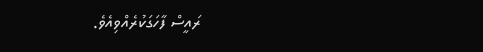ރައީސް ފާހަގަކުރެއްވިއެވެ.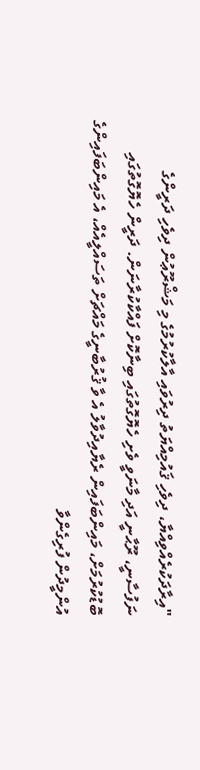"އިރާދަކުރެއްވިއްޔާ، ދިވެހި ޤައުމިއްޔަތު ދިރުވައި އާލާކުރުމުގެ މި މަޝްރޫޢުން ދިވެހި ދަރީންގެ ނަފުސާނީ، ރޫޙާނީ އަދި މާނަވީ ވެށި ހެޔޮގޮތުގައި ބިނާކޮށް ފައްކާކުރާނަން. ދަރީން ހެޔޮގޮތުގައި ބޮޑުކުރުމަށް، މައިންބަފައިން ރެޔާއިދުވާލު އެ ވާ ޤުރުބާނީގެ މައްޗަށް ތަސައްލީއެއް، އެ މައިންބަފައިންގެ އުންމީދުން ފުރިގެންވާ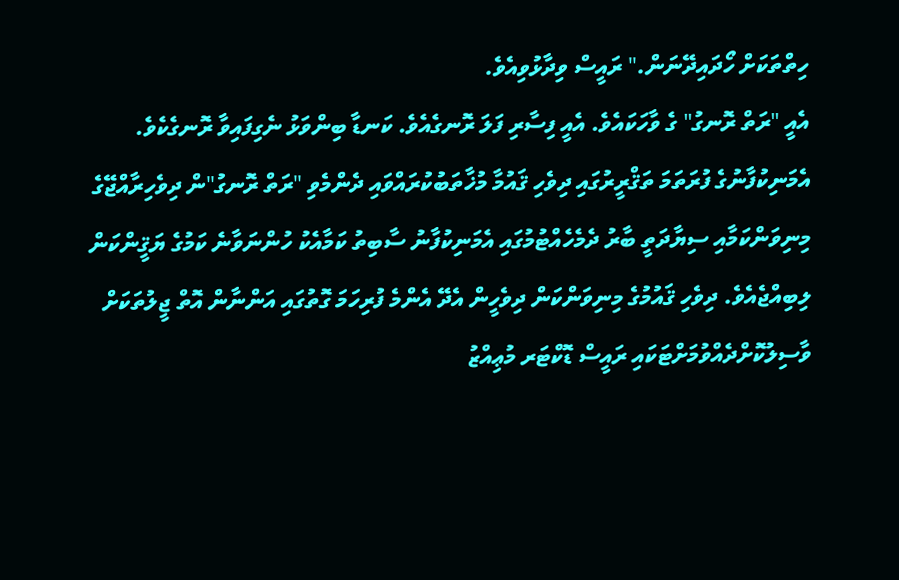ހިތްތަކަށް ހޯދައިދޭނަން." ރައީސް ވިދާޅުވިއެވެ.
އެއީ "ރަތް ރޮނގު" ގެ ވާހަކައެވެ. އެއީ ފިސާރި ފަލަ ރޮނގެއެވެ. ކަނޑާ ބިންވަޅު ނެގިފައިވާ ރޮނގެކެވެ.
އެމަނިކުފާނުގެ ފުރަތަމަ ތަޤްރީރުގައި ދިވެހި ޤައުމާ މުޚާތަބުކުރައްވައި ދެންމެވި "ރަތް ރޮނގު"ން ދިވެހިރާއްޖޭގެ މިނިވަންކަމާއި ސިޔާދަތީ ބާރު ދެމެހެއްޓުމުގައި އެމަނިކުފާނު ސާބިތު ކަމާއެކު ހުންނަވާނެ ކަމުގެ ޔަޤީންކަން ލިބިއްޖެއެވެ. ދިވެހި ޤައުމުގެ މިނިވަންކަން ދިވެހީން އެދޭ އެންމެ ފުރިހަމަ ގޮތުގައި އަންނާން އޮތް ޖީލުތަކަށް ވާސިލުކޮށްދެއްވުމަށްޓަކައި ރައީސް ޑޮކްޓަރ މުޢިއްޒު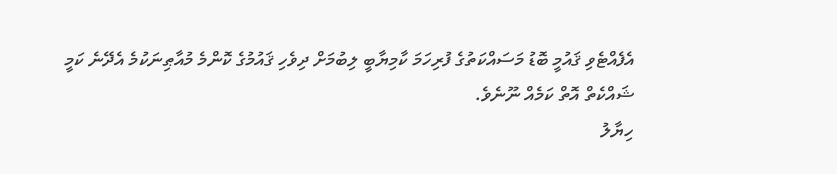އެފެއްޓެވި ޤައުމީ ބޮޑު މަސައްކަތުގެ ފުރިހަމަ ކާމިޔާބީ ލިބުމަށް ދިވެހި ޤައުމުގެ ކޮންމެ މުއާޠިނަކުމެ އެދޭނެ ކަމީ ޝައްކެތް އޮތް ކަމެއް ނޫނެވެ.
ހިޔާލު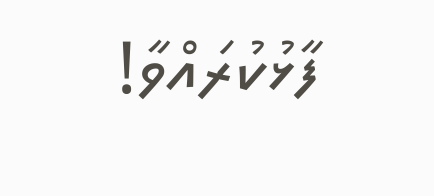ފާޅުކުރައްވާ!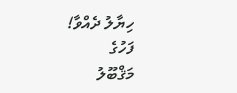ހިޔާލު ދެއްވާ!
ފަހުގެ
މަޤްބޫލު